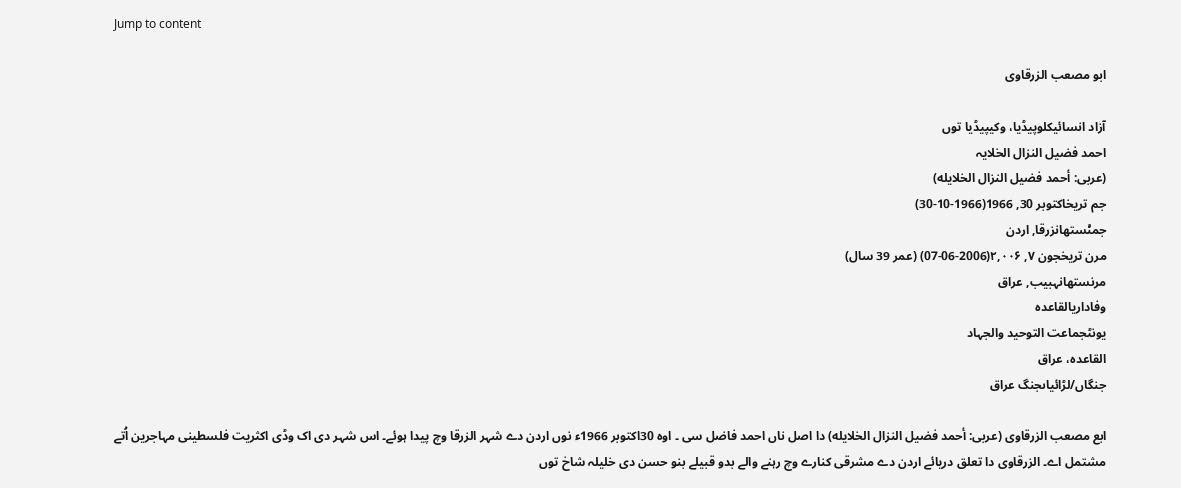Jump to content

ابو مصعب الزرقاوی

آزاد انسائیکلوپیڈیا، وکیپیڈیا توں
احمد فضیل النزال الخلایہ
(عربی: أحمد فضيل النزال الخلايله)
جم تریخاکتوبر 30, 1966(1966-10-30)
جمݨستھانزرقا, اردن
مرن تریخجون ۷, ۲,۰۰۶(2006-06-07) (عمر 39 سال)
مرنستھانہبیب, عراق
وفاداریالقاعدہ
یونٹجماعت التوحید والجہاد
القاعدہ، عراق
جنگاں/لڑائیاںجنگ عراق

ابع مصعب الزرقاوی (عربی: أحمد فضيل النزال الخلايله) دا اصل ناں احمد فاضل سی ۔ اوہ 30اکتوبر 1966ء نوں اردن دے شہر الزرقا وچ پیدا ہوئے۔ اس شہر دی اک وڈی اکثریت فلسطینی مہاجرین اُتے مشتمل اے۔ الزرقاوی دا تعلق دریائے اردن دے مشرقی کنارے وچ رہنے والے بدو قبیلے بنو حسن دی خلیلہ شاخ توں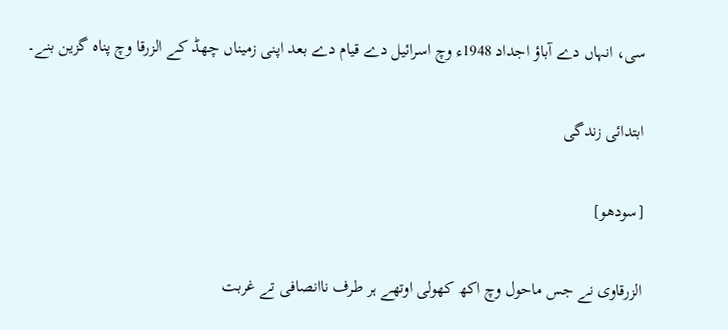سی، انہاں دے آباؤ اجداد 1948ء وچ اسرائیل دے قیام دے بعد اپنی زمیناں چھڈ کے الزرقا وچ پناہ گزین بنے۔

ابتدائی زندگی

[سودھو]

الزرقاوی نے جس ماحول وچ اکھ کھولی اوتھے ہر طرف ناانصافی تے غربت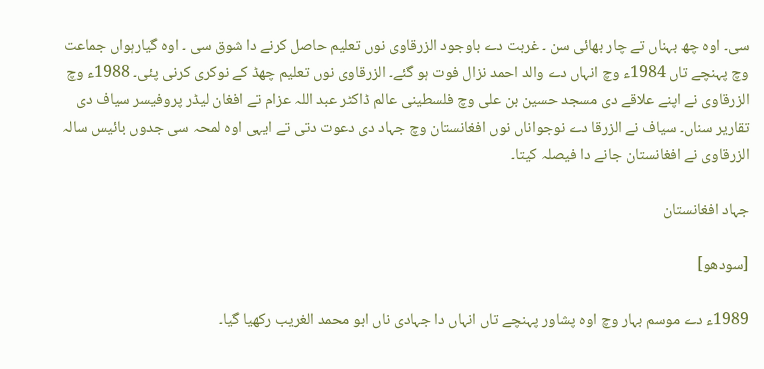سی۔ اوہ چھ بہناں تے چار بھائی سن ۔ غربت دے باوجود الزرقاوی نوں تعلیم حاصل کرنے دا شوق سی ۔ اوہ گیارہواں جماعت وچ پہنچے تاں 1984ء وچ انہاں دے والد احمد نزال فوت ہو گئے۔ الزرقاوی نوں تعلیم چھڈ کے نوکری کرنی پئی۔ 1988ء وچ الزرقاوی نے اپنے علاقے دی مسجد حسین بن علی وچ فلسطینی عالم ڈاکٹر عبد اللہ عزام تے افغان لیڈر پروفیسر سیاف دی تقاریر سناں۔ سیاف نے الزرقا دے نوجواناں نوں افغانستان وچ جہاد دی دعوت دتی تے ایہی اوہ لمحہ سی جدوں بائیس سالہ الزرقاوی نے افغانستان جانے دا فیصلہ کیتا۔

جہاد افغانستان

[سودھو]

1989ء دے موسم بہار وچ اوہ پشاور پہنچے تاں انہاں دا جہادی ناں ابو محمد الغریب رکھیا گیا۔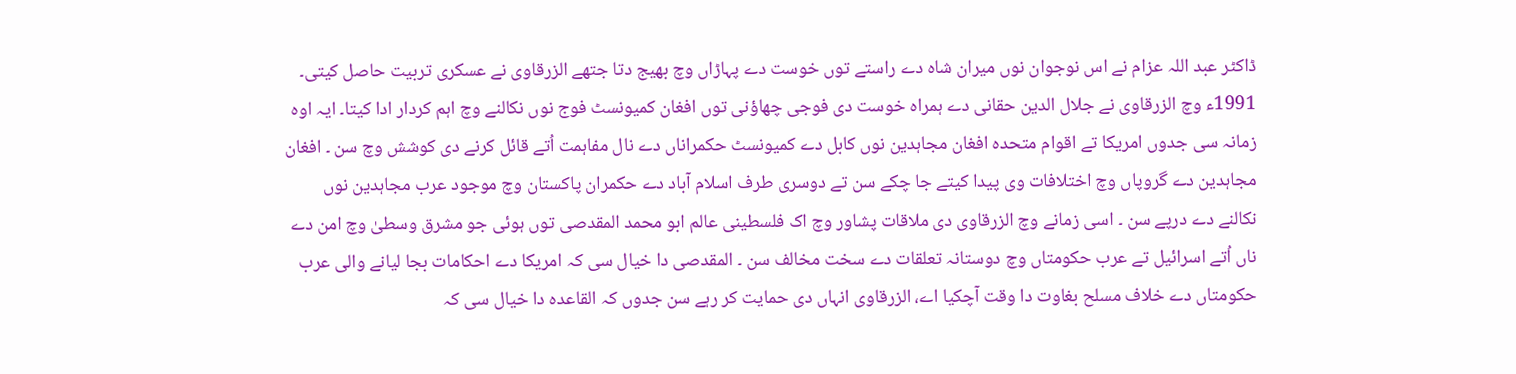ڈاکٹر عبد اللہ عزام نے اس نوجوان نوں میران شاہ دے راستے توں خوست دے پہاڑاں وچ بھیج دتا جتھے الزرقاوی نے عسکری تربیت حاصل کيتی۔ 1991ء وچ الزرقاوی نے جلال الدین حقانی دے ہمراہ خوست دی فوجی چھاؤنی توں افغان کمیونسٹ فوج نوں نکالنے وچ اہم کردار ادا کیتا۔ ایہ اوہ زمانہ سی جدوں امریکا تے اقوام متحدہ افغان مجاہدین نوں کابل دے کمیونسٹ حکمراناں دے نال مفاہمت اُتے قائل کرنے دی کوشش وچ سن ۔ افغان مجاہدین دے گروپاں وچ اختلافات وی پیدا کیتے جا چکے سن تے دوسری طرف اسلام آباد دے حکمران پاکستان وچ موجود عرب مجاہدین نوں نکالنے دے درپے سن ۔ اسی زمانے وچ الزرقاوی دی ملاقات پشاور وچ اک فلسطینی عالم ابو محمد المقدصی توں ہوئی جو مشرق وسطیٰ وچ امن دے ناں اُتے اسرائیل تے عرب حکومتاں وچ دوستانہ تعلقات دے سخت مخالف سن ۔ المقدصی دا خیال سی کہ امریکا دے احکامات بجا لیانے والی عرب حکومتاں دے خلاف مسلح بغاوت دا وقت آچکيا اے، الزرقاوی انہاں دی حمایت کر رہے سن جدوں کہ القاعدہ دا خیال سی کہ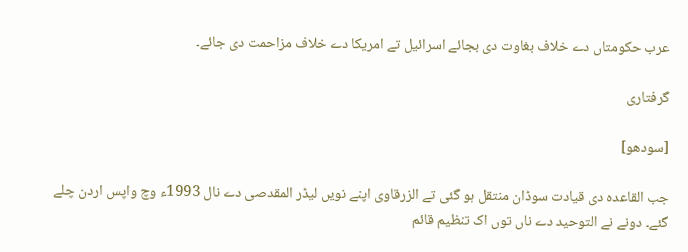عرب حکومتاں دے خلاف بغاوت دی بجائے اسرائیل تے امریکا دے خلاف مزاحمت دی جائے۔

گرفتاری

[سودھو]

جب القاعدہ دی قیادت سوڈان منتقل ہو گئی تے الزرقاوی اپنے نويں لیڈر المقدصی دے نال 1993ء وچ واپس اردن چلے گئے۔ دونے نے التوحید دے ناں توں اک تنظیم قائم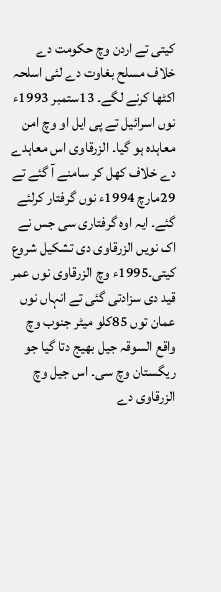کيتی تے اردن وچ حکومت دے خلاف مسلح بغاوت دے لئی اسلحہ اکٹھا کرنے لگے۔ 13ستمبر 1993ء نوں اسرائیل تے پی ایل او وچ امن معاہدہ ہو گیا۔ الزرقاوی اس معاہدے دے خلاف کھل کر سامنے آ گئے تے 29مارچ 1994ء نوں گرفتار کرلئے گئے۔ ایہ اوہ گرفتاری سی جس نے اک نويں الزرقاوی دی تشکیل شروع کيتی۔1995ء وچ الزرقاوی نوں عمر قید دی سزادتی گئی تے انہاں نوں عمان توں 85کلو میٹر جنوب وچ واقع السوقہ جیل بھیج دتا گیا جو ریگستان وچ سی۔ اس جیل وچ الزرقاوی دے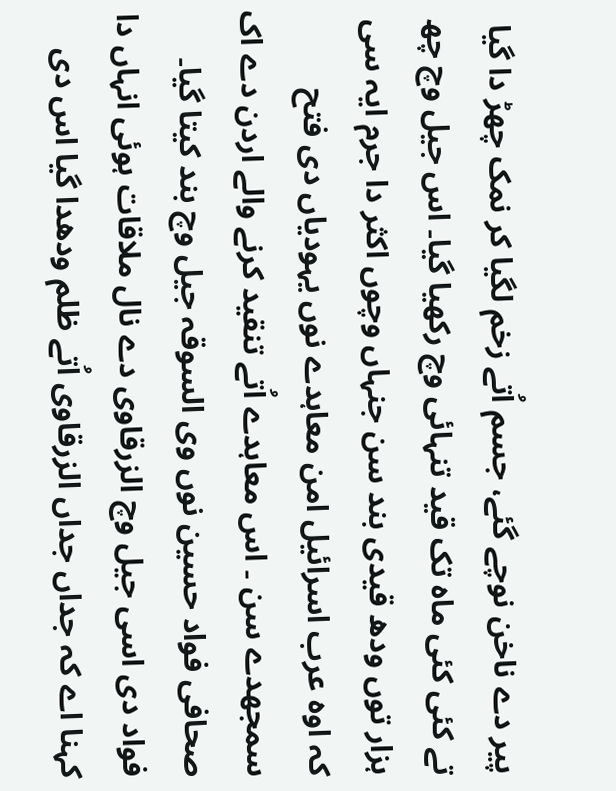پیر دے ناخن نوچے گئے، جسم اُتے زخم لگیا کر نمک چھڑ دا گیا تے کئی کئی ماہ تک قید تنہائی وچ رکھیا گیا۔ اس جیل وچ چھ ہزار توں ودھ قیدی بند سن جنہاں وچوں اکثر دا جرم ایہ سی کہ اوہ عرب اسرائیل امن معاہدے نوں یہودیاں دی فتح سمجھدے سن ۔ اس معاہدے اُتے تنقید کرنے والے اردن دے اک صحافی فواد حسین نوں وی السوقہ جیل وچ بند کیتا گیا۔ فواد دی اسی جیل وچ الزرقاوی دے نال ملاقات ہوئی انہاں دا کہنا اے کہ جداں جداں الزرقاوی اُتے ظلم ودھدا گیا اس دی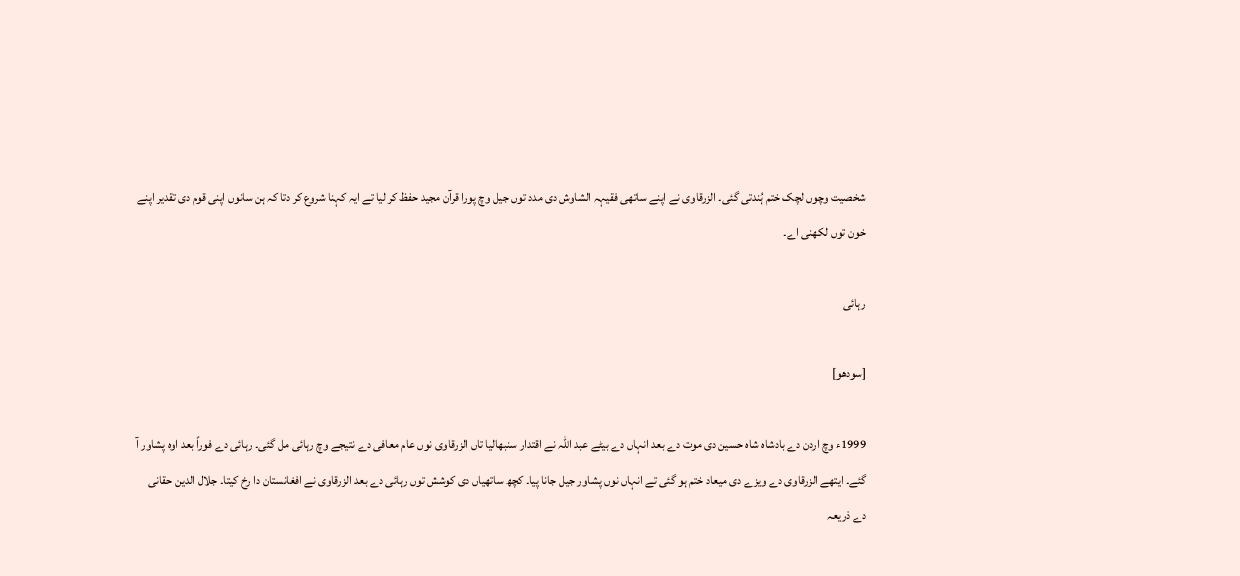شخصیت وچوں لچک ختم ہُندتی گئی۔ الزرقاوی نے اپنے ساتھی فقیہہ الشاوش دی مدد توں جیل وچ پورا قرآن مجید حفظ کر ليا تے ایہ کہنا شروع کر دتا کہ ہن سانوں اپنی قوم دی تقدیر اپنے خون توں لکھنی اے۔

رہائی

[سودھو]

1999ء وچ اردن دے بادشاہ شاہ حسین دی موت دے بعد انہاں دے بیٹے عبد اللہ نے اقتدار سنبھالیا تاں الزرقاوی نوں عام معافی دے نتیجے وچ رہائی مل گئی۔ رہائی دے فوراً بعد اوہ پشاور آ گئے۔ ایتھے الزرقاوی دے ویزے دی میعاد ختم ہو گئی تے انہاں نوں پشاور جیل جانا پيا۔ کچھ ساتھیاں دی کوشش توں رہائی دے بعد الزرقاوی نے افغانستان دا رخ کیتا۔ جلال الدین حقانی دے ذریعہ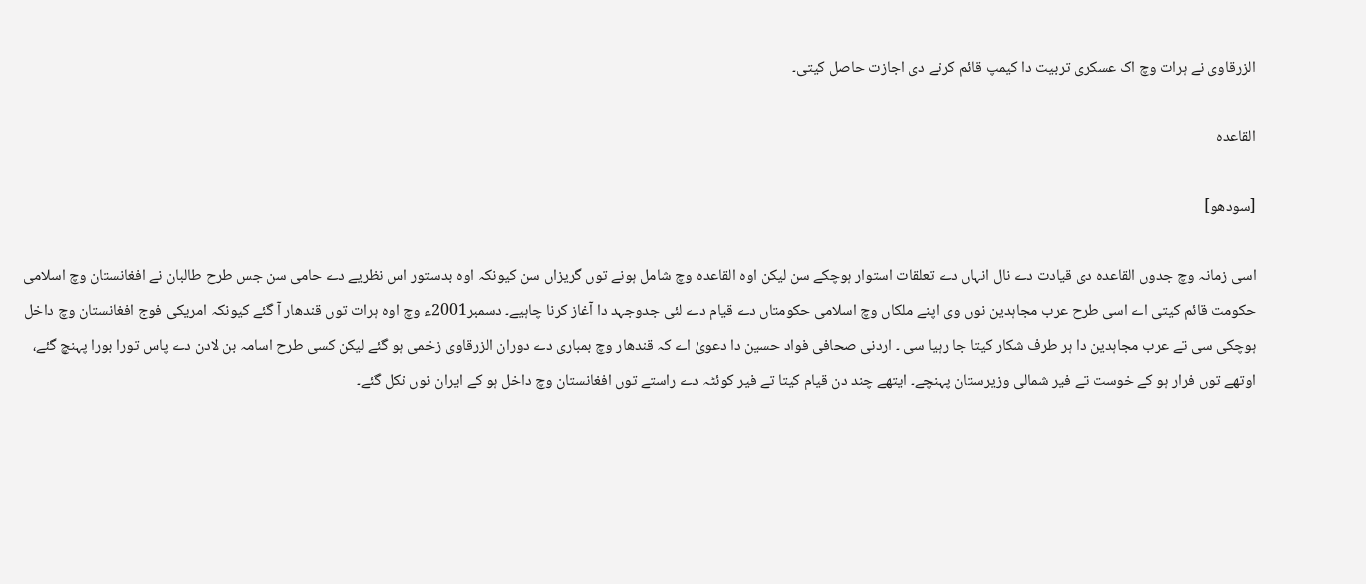الزرقاوی نے ہرات وچ اک عسکری تربیت دا کیمپ قائم کرنے دی اجازت حاصل کيتی۔

القاعدہ

[سودھو]

اسی زمانہ وچ جدوں القاعدہ دی قیادت دے نال انہاں دے تعلقات استوار ہوچکے سن لیکن اوہ القاعدہ وچ شامل ہونے توں گریزاں سن کیونکہ اوہ بدستور اس نظریے دے حامی سن جس طرح طالبان نے افغانستان وچ اسلامی حکومت قائم کيتی اے اسی طرح عرب مجاہدین نوں وی اپنے ملکاں وچ اسلامی حکومتاں دے قیام دے لئی جدوجہد دا آغاز کرنا چاہیے۔ دسمبر2001ء وچ اوہ ہرات توں قندھار آ گئے کیونکہ امریکی فوج افغانستان وچ داخل ہوچکی سی تے عرب مجاہدین دا ہر طرف شکار کیتا جا رہیا سی ۔ اردنی صحافی فواد حسین دا دعویٰ اے کہ قندھار وچ بمباری دے دوران الزرقاوی زخمی ہو گئے لیکن کسی طرح اسامہ بن لادن دے پاس تورا بورا پہنچ گئے، اوتھے توں فرار ہو کے خوست تے فیر شمالی وزیرستان پہنچے۔ ایتھے چند دن قیام کیتا تے فیر کوئٹہ دے راستے توں افغانستان وچ داخل ہو کے ایران نوں نکل گئے۔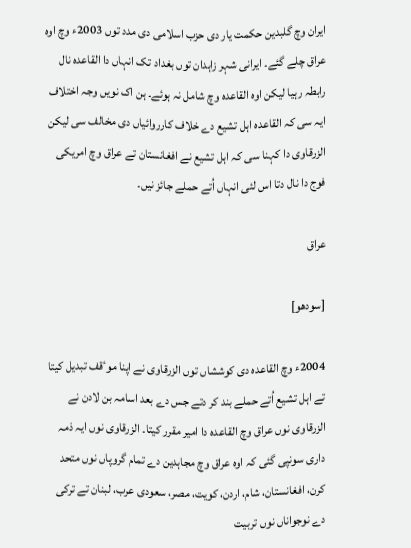ایران وچ گلبدین حکمت یار دی حزب اسلامی دی مدد توں 2003ء وچ اوہ عراق چلے گئے۔ ایرانی شہر زاہدان توں بغداد تک انہاں دا القاعدہ نال رابطہ رہیا لیکن اوہ القاعدہ وچ شامل نہ ہوئے۔ ہن اک نويں وجہ اختلاف ایہ سی کہ القاعدہ اہل تشیع دے خلاف کارروائیاں دی مخالف سی لیکن الزرقاوی دا کہنا سی کہ اہل تشیع نے افغانستان تے عراق وچ امریکی فوج دا نال دتا اس لئی انہاں اُتے حملے جائز نيں۔

عراق

[سودھو]

2004ء وچ القاعدہ دی کوششاں توں الزرقاوی نے اپنا موٴقف تبدیل کیتا تے اہل تشیع اُتے حملے بند کر دتے جس دے بعد اسامہ بن لادن نے الزرقاوی نوں عراق وچ القاعدہ دا امیر مقرر کیتا۔ الزرقاوی نوں ایہ ذمہ داری سونپی گئی کہ اوہ عراق وچ مجاہدین دے تمام گروپاں نوں متحد کرن، افغانستان، شام، اردن، کویت، مصر، سعودی عرب، لبنان تے ترکی دے نوجواناں نوں تربیت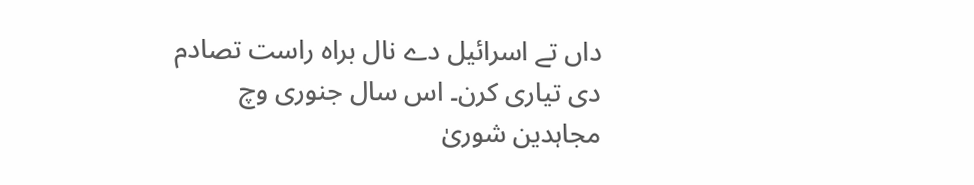داں تے اسرائیل دے نال براہ راست تصادم دی تیاری کرن۔ اس سال جنوری وچ مجاہدین شوریٰ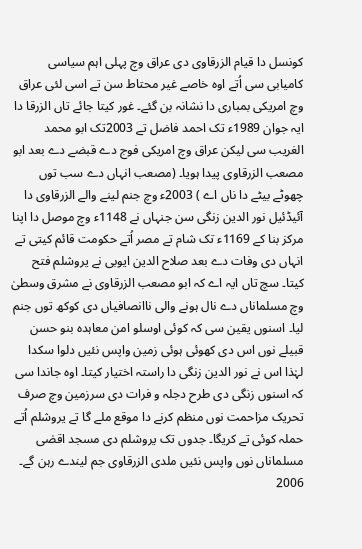کونسل دا قیام الزرقاوی دی عراق وچ پہلی اہم سیاسی کامیابی سی اُتے اوہ خاصے غیر محتاط سن تے اسی لئی عراق وچ امریکی بمباری دا نشانہ بن گئے۔ غور کیتا جائے تاں الزرقا دا ایہ جوان 1989ء تک احمد فاضل تے 2003تک ابو محمد الغریب سی لیکن عراق وچ امریکی فوج دے قبضے دے بعد ابو مصعب الزرقاوی پیدا ہويا۔ (مصعب انہاں دے سب توں چھوٹے بیٹے دا ناں اے ) 2003ء وچ جنم لینے والے الزرقاوی دا آئیڈئیل نور الدین زنگی سن جنہاں نے 1148ء وچ موصل دا اپنا مرکز بنا کے 1169ء تک شام تے مصر اُتے حکومت قائم کيتی تے انہاں دی وفات دے بعد صلاح الدین ایوبی نے یروشلم فتح کیتا۔ سچ تاں ایہ اے کہ ابو مصعب الزرقاوی نے مشرق وسطیٰ وچ مسلماناں دے نال ہونے والی ناانصافیاں دی کوکھ توں جنم لیا۔ اسنوں یقین سی کہ کوئی اوسلو امن معاہدہ بنو حسن قبیلے نوں اس دی کھوئی ہوئی زمین واپس نئيں دلوا سکدا لہٰذا اس نے نور الدین زنگی دا راستہ اختیار کیتا۔ اوہ جاندا سی کہ اسنوں زنگی دی طرح دجلہ و فرات دی سرزمین وچ صرف تحریک مزاحمت نوں منظم کرنے دا موقع ملے گا تے یروشلم اُتے حملہ کوئی تے کریگا۔ جدوں تک یروشلم دی مسجد اقصٰی مسلماناں نوں واپس نئيں ملدی الزرقاوی جم لیندے رہن گے۔ 2006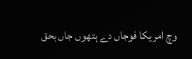وچ امریکا فوجاں دے ہتھوں جاں بحق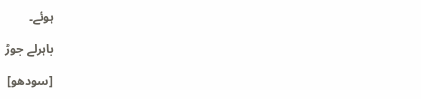ہوئے۔

باہرلے جوڑ

[سودھو]